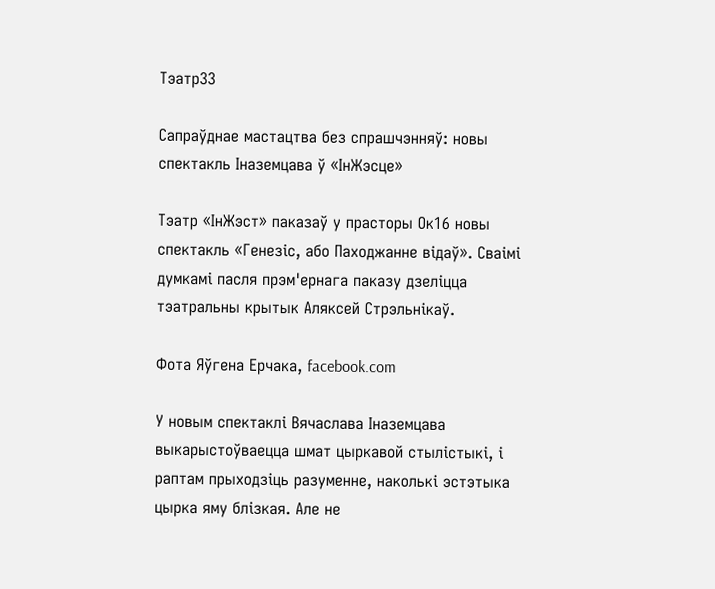Тэатр33

Сапраўднае мастацтва без спрашчэнняў: новы спектакль Іназемцава ў «ІнЖэсце»

Тэатр «ІнЖэст» паказаў у прасторы Ок16 новы спектакль «Генезіс, або Паходжанне відаў». Сваімі думкамі пасля прэм'ернага паказу дзеліцца тэатральны крытык Аляксей Стрэльнікаў.

Фота Яўгена Ерчака, facebook.com

У новым спектаклі Вячаслава Іназемцава выкарыстоўваецца шмат цыркавой стылістыкі, і раптам прыходзіць разуменне, наколькі эстэтыка цырка яму блізкая. Але не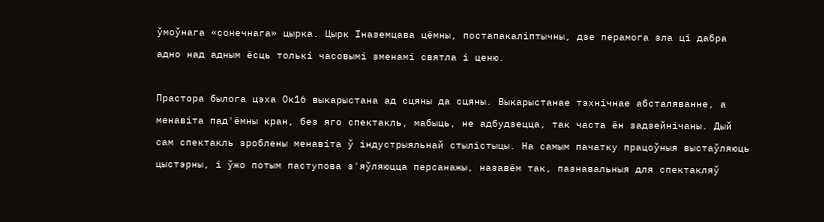ўмоўнага «сонечнага» цырка. Цырк Іназемцава цёмны, постапакаліптычны, дзе перамога зла ці дабра адно над адным ёсць толькі часовымі зменамі святла і ценю.

Прастора былога цэха Ок16 выкарыстана ад сцяны да сцяны. Выкарыстанае тэхнічнае абсталяванне, а менавіта пад'ёмны кран, без яго спектакль, мабыць, не адбудзецца, так часта ён задзейнічаны. Дый сам спектакль зроблены менавіта ў індустрыяльнай стылістыцы. На самым пачатку працоўныя выстаўляюць цыстэрны, і ўжо потым паступова з'яўляюцца персанажы, назавём так, пазнавальныя для спектакляў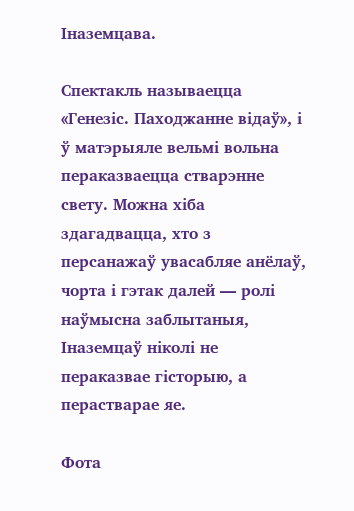Іназемцава.

Спектакль называецца «Генезіс. Паходжанне відаў», і ў матэрыяле вельмі вольна пераказваецца стварэнне свету. Можна хіба здагадвацца, хто з персанажаў увасабляе анёлаў, чорта і гэтак далей — ролі наўмысна заблытаныя, Іназемцаў ніколі не пераказвае гісторыю, а перастварае яе.

Фота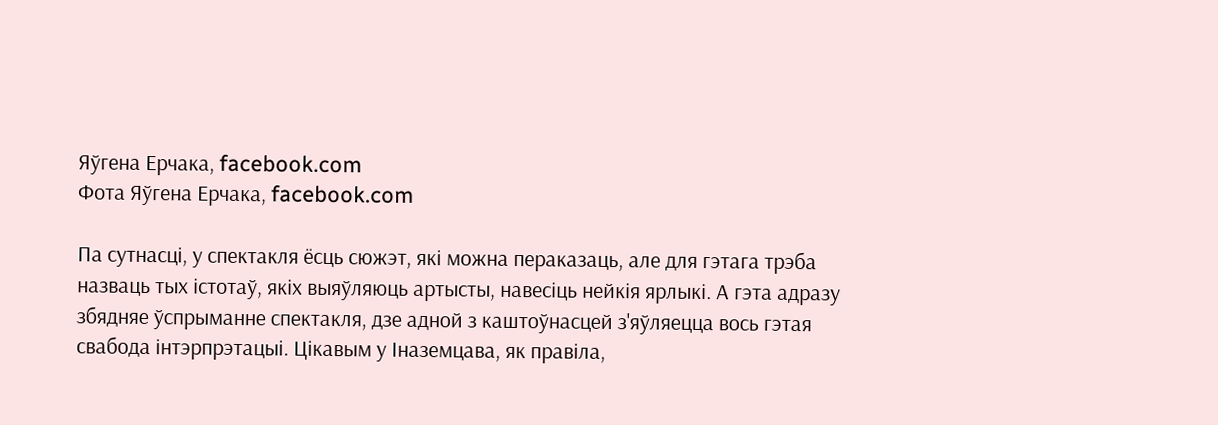Яўгена Ерчака, facebook.com
Фота Яўгена Ерчака, facebook.com

Па сутнасці, у спектакля ёсць сюжэт, які можна пераказаць, але для гэтага трэба назваць тых істотаў, якіх выяўляюць артысты, навесіць нейкія ярлыкі. А гэта адразу збядняе ўспрыманне спектакля, дзе адной з каштоўнасцей з'яўляецца вось гэтая свабода інтэрпрэтацыі. Цікавым у Іназемцава, як правіла,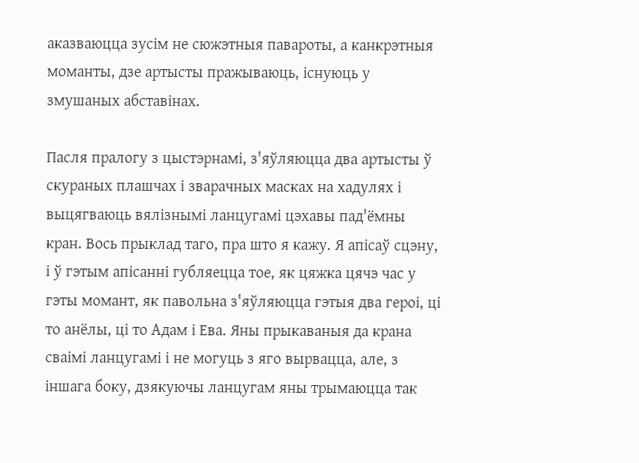аказваюцца зусім не сюжэтныя павароты, а канкрэтныя моманты, дзе артысты пражываюць, існуюць у змушаных абставінах.

Пасля пралогу з цыстэрнамі, з'яўляюцца два артысты ў скураных плашчах і зварачных масках на хадулях і выцягваюць вялізнымі ланцугамі цэхавы пад'ёмны кран. Вось прыклад таго, пра што я кажу. Я апісаў сцэну, і ў гэтым апісанні губляецца тое, як цяжка цячэ час у гэты момант, як павольна з'яўляюцца гэтыя два героі, ці то анёлы, ці то Адам і Ева. Яны прыкаваныя да крана сваімі ланцугамі і не могуць з яго вырвацца, але, з іншага боку, дзякуючы ланцугам яны трымаюцца так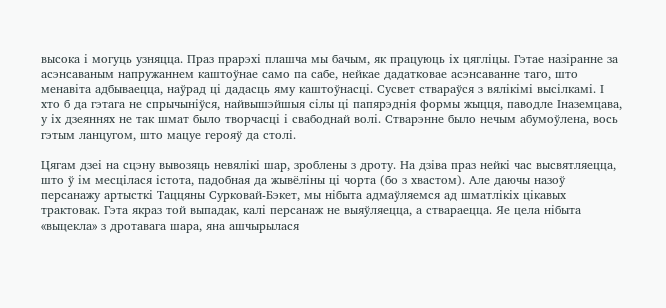высока і могуць узняцца. Праз прарэхі плашча мы бачым, як працуюць іх цягліцы. Гэтае назіранне за асэнсаваным напружаннем каштоўнае само па сабе, нейкае дадатковае асэнсаванне таго, што менавіта адбываецца, наўрад ці дадасць яму каштоўнасці. Сусвет ствараўся з вялікімі высілкамі. І хто б да гэтага не спрычыніўся, найвышэйшыя сілы ці папярэднія формы жыцця, паводле Іназемцава, у іх дзеяннях не так шмат было творчасці і свабоднай волі. Стварэнне было нечым абумоўлена, вось гэтым ланцугом, што мацуе герояў да столі.

Цягам дзеі на сцэну вывозяць невялікі шар, зроблены з дроту. На дзіва праз нейкі час высвятляецца, што ў ім месцілася істота, падобная да жывёліны ці чорта (бо з хвастом). Але даючы назоў персанажу артысткі Таццяны Сурковай-Бэкет, мы нібыта адмаўляемся ад шматлікіх цікавых трактовак. Гэта якраз той выпадак, калі персанаж не выяўляецца, а ствараецца. Яе цела нібыта «выцекла» з дротавага шара, яна ашчырылася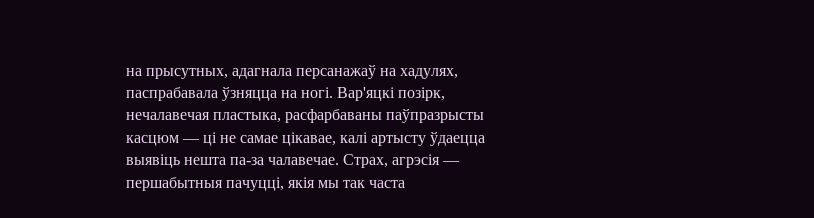на прысутных, адагнала персанажаў на хадулях, паспрабавала ўзняцца на ногі. Вар'яцкі позірк, нечалавечая пластыка, расфарбаваны паўпразрысты касцюм — ці не самае цікавае, калі артысту ўдаецца выявіць нешта па-за чалавечае. Страх, агрэсія — першабытныя пачуцці, якія мы так часта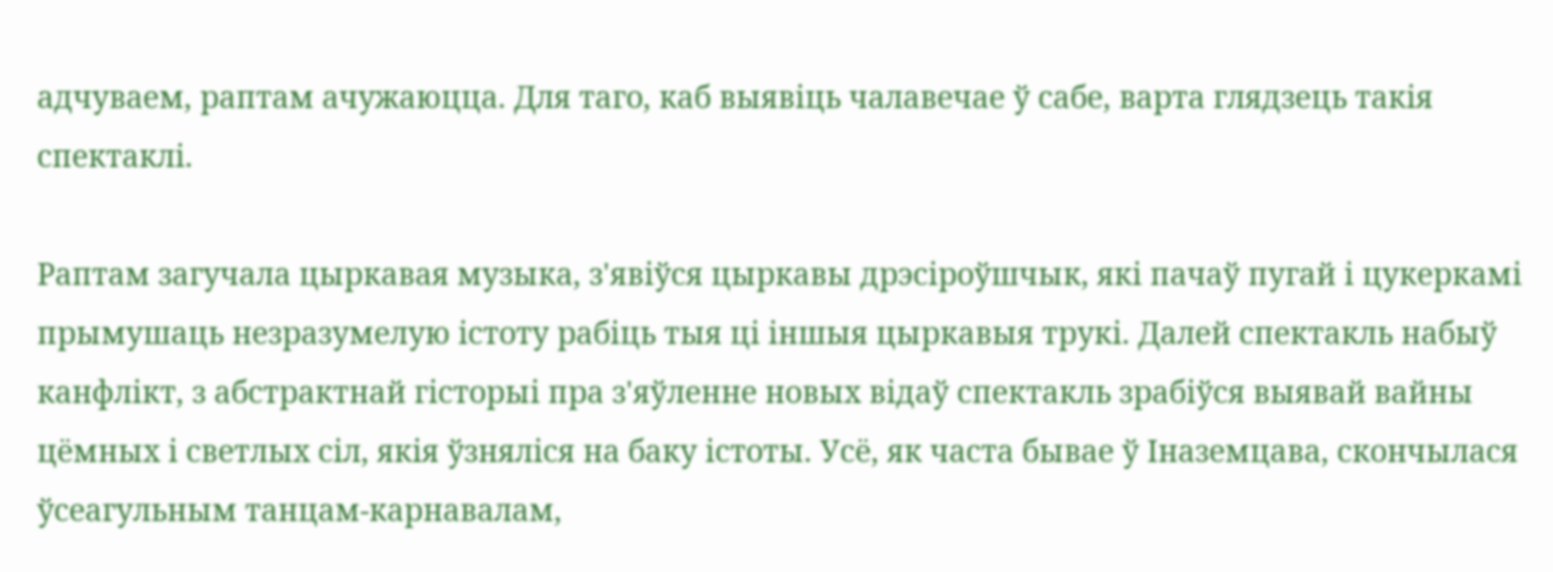адчуваем, раптам ачужаюцца. Для таго, каб выявіць чалавечае ў сабе, варта глядзець такія спектаклі.

Раптам загучала цыркавая музыка, з'явіўся цыркавы дрэсіроўшчык, які пачаў пугай і цукеркамі прымушаць незразумелую істоту рабіць тыя ці іншыя цыркавыя трукі. Далей спектакль набыў канфлікт, з абстрактнай гісторыі пра з'яўленне новых відаў спектакль зрабіўся выявай вайны цёмных і светлых сіл, якія ўзняліся на баку істоты. Усё, як часта бывае ў Іназемцава, скончылася ўсеагульным танцам-карнавалам,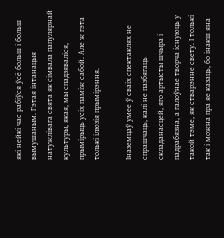які нейкі час рабіўся ўсё больш і больш вымушаным. Гэтая інтанацыя натужлівага свята як сімвала папулярнай культуры, якая, мы спадзяваліся, прымірыць усіх паміж сабой. Але ж гэта толькі ілюзія прымірэння.

Іназемцаў умее ў сваіх спектаклях не спрашчаць, калі не пазбягаць складанасцей, яго артысты шчыра і падрабязна, а галоўнае творча існуюць у такой тэме, як стварэнне свету. І толькі так і можна пра яе казаць, бо інакш яна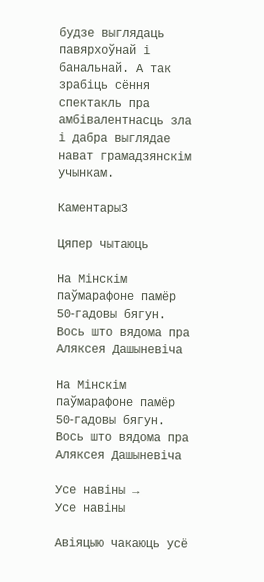будзе выглядаць павярхоўнай і банальнай. А так зрабіць сёння спектакль пра амбівалентнасць зла і дабра выглядае нават грамадзянскім учынкам.

Каментары3

Цяпер чытаюць

На Мінскім паўмарафоне памёр 50‑гадовы бягун. Вось што вядома пра Аляксея Дашыневіча

На Мінскім паўмарафоне памёр 50‑гадовы бягун. Вось што вядома пра Аляксея Дашыневіча

Усе навіны →
Усе навіны

Авіяцыю чакаюць усё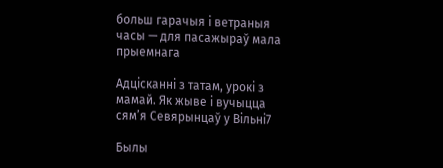больш гарачыя і ветраныя часы — для пасажыраў мала прыемнага

Адцісканні з татам, урокі з мамай. Як жыве і вучыцца сям’я Севярынцаў у Вільні7

Былы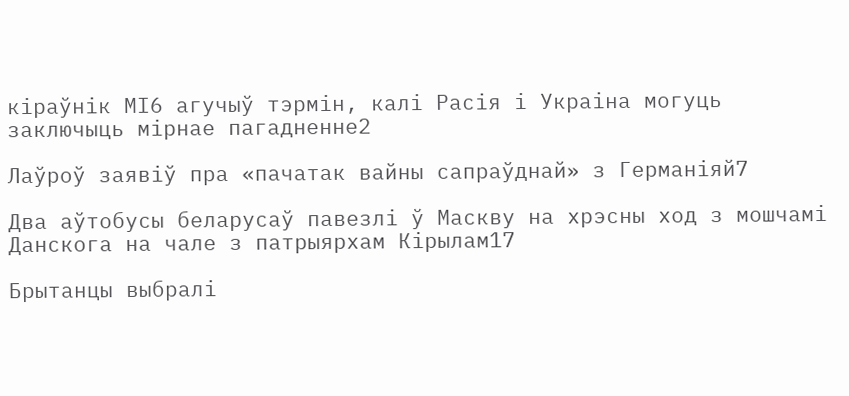кіраўнік MI6 агучыў тэрмін, калі Расія і Украіна могуць заключыць мірнае пагадненне2

Лаўроў заявіў пра «пачатак вайны сапраўднай» з Германіяй7

Два аўтобусы беларусаў павезлі ў Маскву на хрэсны ход з мошчамі Данскога на чале з патрыярхам Кірылам17

Брытанцы выбралі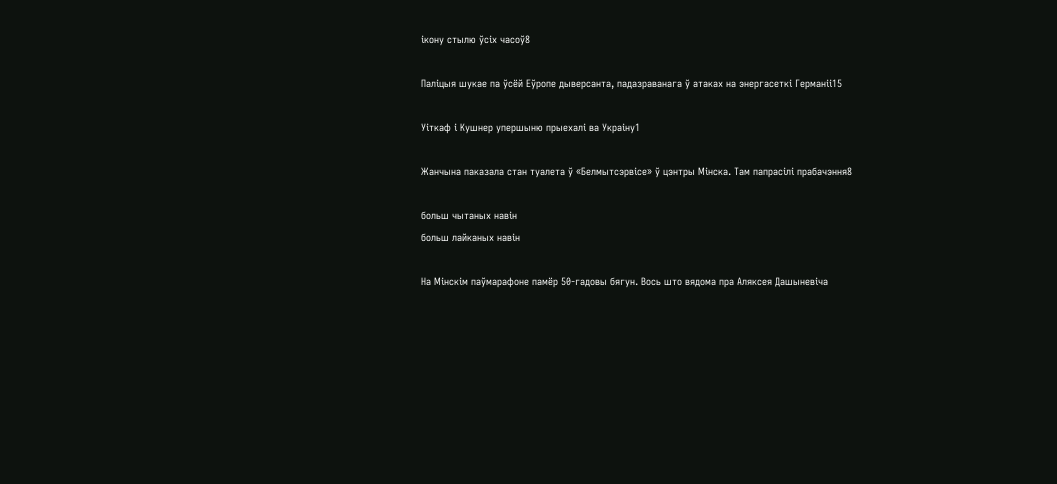ікону стылю ўсіх часоў8

Паліцыя шукае па ўсёй Еўропе дыверсанта, падазраванага ў атаках на энергасеткі Германіі15

Уіткаф і Кушнер упершыню прыехалі ва Украіну1

Жанчына паказала стан туалета ў «Белмытсэрвісе» ў цэнтры Мінска. Там папрасілі прабачэння8

больш чытаных навін
больш лайканых навін

На Мінскім паўмарафоне памёр 50‑гадовы бягун. Вось што вядома пра Аляксея Дашыневіча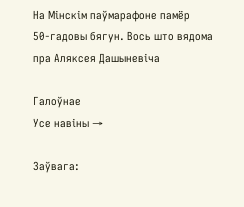На Мінскім паўмарафоне памёр 50‑гадовы бягун. Вось што вядома пра Аляксея Дашыневіча

Галоўнае
Усе навіны →

Заўвага: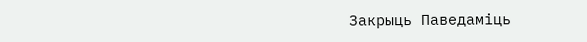Закрыць Паведаміць